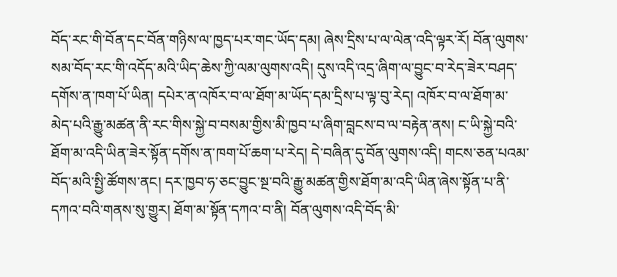བོད་རང་གི་བོན་དང་བོན་གཉིས་ལ་ཁྱད་པར་གང་ཡོད་དམ། ཞེས་དྲིས་པ་ལ་ལེན་འདི་ལྟར་རོ། བོན་ལུགས་སམ་བོད་རང་གི་འདོད་མའི་ཡིད་ཆེས་ཀྱི་ལམ་ལུགས་འདི། དུས་འདི་འདྲ་ཞིག་ལ་བྱུང་བ་རེད་ཟེར་བཤད་དགོས་ན་ཁག་པོ་ཡིན། དཔེར་ན་འཁོར་བ་ལ་ཐོག་མ་ཡོད་དམ་དྲིས་པ་ལྟ་བུ་རེད། འཁོར་བ་ལ་ཐོག་མ་མེད་པའི་རྒྱུ་མཚན་ནི་རང་གིས་སྐྱེ་བ་བསམ་གྱིས་མི་ཁྱབ་པ་ཞིག་བླངས་བ་ལ་བརྟེན་ནས། ང་ཡི་སྐྱེ་བའི་ཐོག་མ་འདི་ཡིན་ཟེར་སྟོན་དགོས་ན་ཁག་པོ་ཆག་པ་རེད། དེ་བཞིན་དུ་བོན་ལུགས་འདི། གངས་ཅན་པའམ་བོད་མའི་སྤྱི་ཚོགས་ནང། དར་ཁྱབ་ཧ་ཅང་བྱུང་སྔ་བའི་རྒྱུ་མཚན་གྱིས་ཐོག་མ་འདི་ཡིན་ཞེས་སྟོན་པ་ནི་དཀའ་བའི་གནས་སུ་གྱུར། ཐོག་མ་སྟོན་དཀའ་བ་ནི། བོན་ལུགས་འདི་བོད་མི་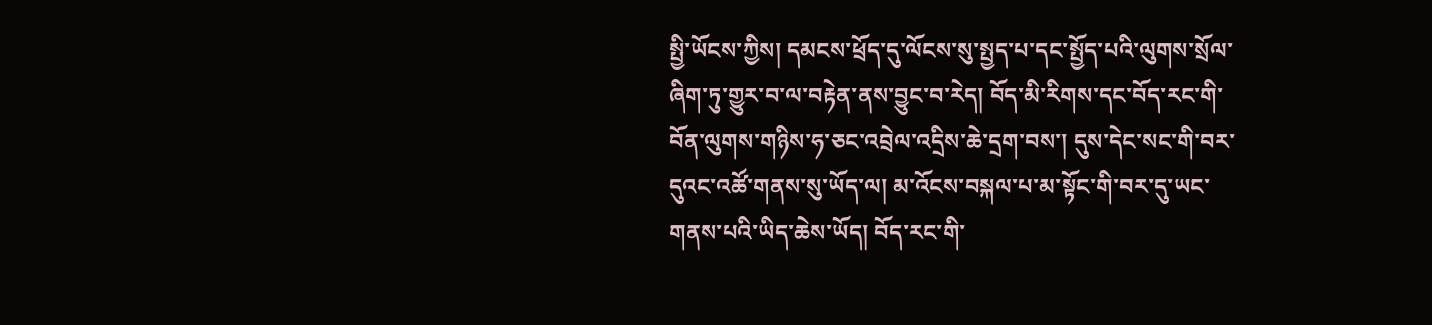སྤྱི་ཡོངས་ཀྱིས། དམངས་ཕྲོད་དུ་ལོངས་སུ་སྤྱད་པ་དང་སྤྱོད་པའི་ལུགས་སྲོལ་ཞིག་ཏུ་གྱུར་བ་ལ་བརྟེན་ནས་བྱུང་བ་རེད། བོད་མི་རིགས་དང་བོད་རང་གི་བོན་ལུགས་གཉིས་ཧ་ཅང་འབྲེལ་འདྲིས་ཆེ་དྲག་བས་། དུས་དེང་སང་གི་བར་དུའང་འཚོ་གནས་སུ་ཡོད་ལ། མ་འོངས་བསྐལ་པ་མ་སྟོང་གི་བར་དུ་ཡང་གནས་པའི་ཡིད་ཆེས་ཡོད། བོད་རང་གི་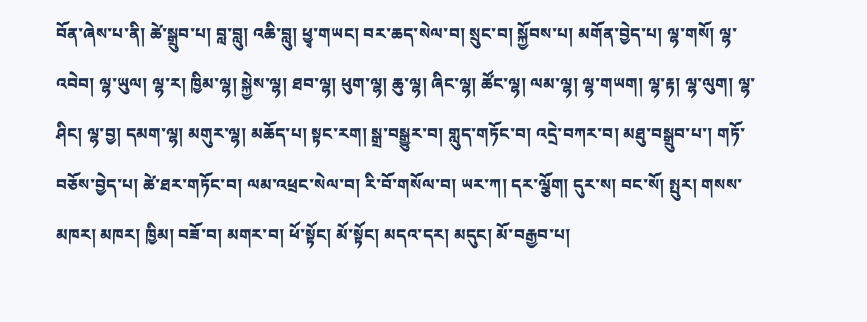བོན་ཞེས་པ་ནི། ཚེ་སྒྲུབ་པ། བླ་བླུ། འཆི་བླུ། ཕྱྭ་གཡང། བར་ཆད་སེལ་བ། སྲུང་བ། སྐྱོབས་པ། མགོན་བྱེད་པ། ལྷ་གསོ། ལྷ་འབེབ། ལྷ་ཡུལ། ལྷ་ར། ཁྱིམ་ལྷ། སྐྱེས་ལྷ། ཐབ་ལྷ། ཕུག་ལྷ། ཆུ་ལྷ། ཞིང་ལྷ། ཚོང་ལྷ། ལམ་ལྷ། ལྷ་གཡག། ལྷ་རྟ། ལྷ་ལུག། ལྷ་ཤིང། ལྷ་བྱ། དམག་ལྷ། མགུར་ལྷ། མཆོད་པ། སྟང་རག། སྒྲ་བསྒྱུར་བ། གླུད་གཏོང་བ། འདྲེ་བཀར་བ། མཐུ་བསྒྲུབ་པ་། གཏོ་བཅོས་བྱེད་པ། ཚེ་ཐར་གཏོང་བ། ལམ་འཕྲང་སེལ་བ། རི་བོ་གསོལ་བ། ཡར་ཀ། དར་ལྕོག། དུར་ས། བང་སོ། སྤུར། གསས་མཁར། མཁར། ཁྱིམ། བཟོ་བ། མགར་བ། ཕོ་སྟོང། མོ་སྟོང། མདའ་དར། མདུང། མོ་བརྒྱབ་པ།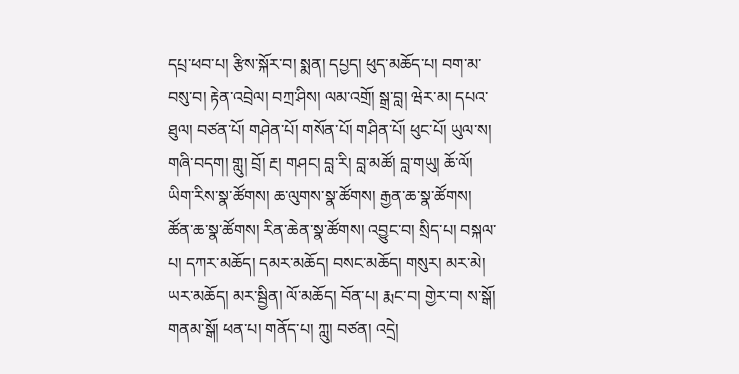དཔྲ་ཕབ་པ། རྩིས་སྐོར་བ། སྨན། དཔྱད། ཕུད་མཆོད་པ། བག་མ་བསུ་བ། རྟེན་འབྲེལ། བཀྲ་ཤིས། ལམ་འགྲོ། སྒྲ་བླ། ཝེར་མ། དཔའ་ཐུལ། བཙན་པོ། གཤེན་པོ། གསོན་པོ། གཤིན་པོ། ཕུང་པོ། ཡུལ་ས། གཞི་བདག། གླུ། བྲོ། རྔ། གཤང། བླ་རི། བླ་མཚོ། བླ་གཡུ། ཆོ་ལོ། ཡིག་རིས་སྣ་ཚོགས། ཆ་ལུགས་སྣ་ཚོགས། རྒྱན་ཆ་སྣ་ཚོགས། ཚོན་ཆ་སྣ་ཚོགས། རིན་ཆེན་སྣ་ཚོགས། འབྱུང་བ། སྲིད་པ། བསྐལ་པ། དཀར་མཆོད། དམར་མཆོད། བསང་མཆོད། གསུར། མར་མེ། ཡར་མཆོད། མར་སྦྱིན། ལོ་མཆོད། བོན་པ། རྨང་བ། གྱེར་བ། ས་སྒོ། གནམ་སྒོ། ཕན་པ། གནོད་པ། ཀླུ། བཙན། འདྲེ།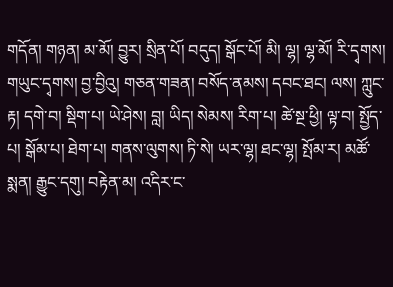གདོན། གཉན། མ་མོ། བྱུར། སྲིན་པོ། བདུད། སྒོང་པོ། མི། ལྷ། ལྷ་མོ། རི་དྭགས། གཡུང་དྭགས། བྱ་བྱིའུ། གཅན་གཟན། བསོད་ནམས། དབང་ཐང། ལས། ཀླུང་རྟ། དགེ་བ། སྡིག་པ། ཡེ་ཤེས། བླ། ཡིད། སེམས། རིག་པ། ཚེ་སྔ་ཕྱི། ལྟ་བ། སྤྱོད་པ། སྒོམ་པ། ཐེག་པ། གནས་ལུགས། ཏི་སེ། ཡར་ལྷ། ཐང་ལྷ། སྤོམ་ར། མཚོ་སྨན། རྒྱུང་དགུ། བརྟེན་མ། འདིར་ང་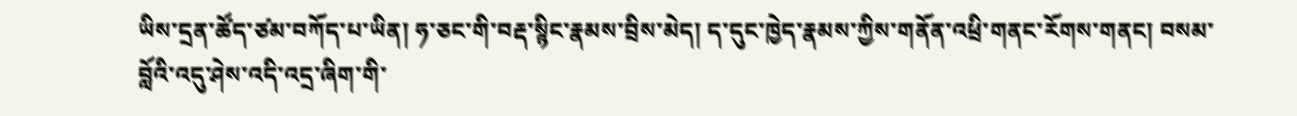ཡིས་དྲན་ཚོད་ཙམ་བཀོད་པ་ཡིན། ཧ་ཅང་གི་བརྡ་སྙིང་རྣམས་བྲིས་མེད། ད་དུང་ཁྱེད་རྣམས་ཀྱིས་གནོན་འཕྲི་གནང་རོགས་གནང། བསམ་བློའི་འདུ་ཤེས་འདི་འདྲ་ཞིག་གི་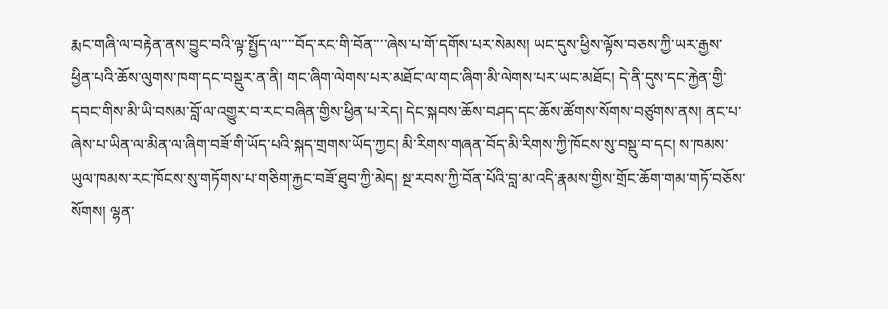རྨང་གཞི་ལ་བརྟེན་ནས་བྱུང་བའི་ལྟ་སྤྱོད་ལ་་་་བོད་རང་གི་བོན་་་་ཞེས་པ་གོ་དགོས་པར་སེམས། ཡང་དུས་ཕྱིས་ལྟོས་བཅས་ཀྱི་ཡར་རྒྱས་ཕྱིན་པའི་ཆོས་ལུགས་ཁག་དང་བསྡུར་ན་ནི། གང་ཞིག་ལེགས་པར་མཐོང་ལ་གང་ཞིག་མི་ལེགས་པར་ཡང་མཐོང། དེ་ནི་དུས་དང་རྐྱེན་གྱི་དབང་གིས་མི་ཡི་བསམ་བློ་ལ་འགྱུར་བ་རང་བཞིན་གྱིས་ཕྱིན་པ་རེད། དེང་སྐབས་ཆོས་བཤད་དང་ཆོས་ཚོགས་སོགས་བཙུགས་ནས། ནང་པ་ཞེས་པ་ཡིན་ལ་མིན་ལ་ཞིག་བཟོ་གི་ཡོད་པའི་སྐད་གྲགས་ཡོད་ཀྱང། མི་རིགས་གཞན་བོད་མི་རིགས་ཀྱི་ཁོངས་སུ་བསྡུ་བ་དང། ས་ཁམས་ཡུལ་ཁམས་རང་ཁོངས་སུ་གཏོགས་པ་གཅིག་རྐྱང་བཟོ་ཐུབ་ཀྱི་མེད། སྔ་རབས་ཀྱི་བོན་པོའི་བླ་མ་འདི་རྣམས་གྱིས་གྲོང་ཆོག་གམ་གཏོ་བཅོས་སོགས། ལྷན་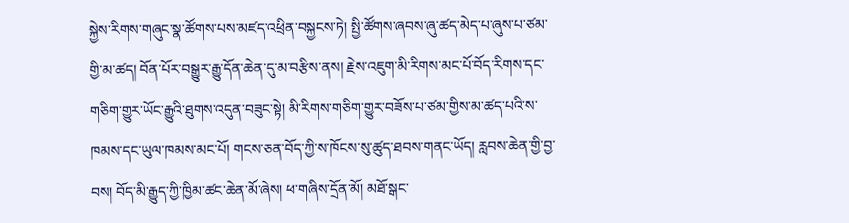སྐྱེས་རིགས་གཞུང་སྣ་ཚོགས་པས་མཛད་འཕྲིན་བསྐྱངས་ཏེ། སྤྱི་ཚོགས་ཞབས་ཞུ་ཚད་མེད་པ་ཞུས་པ་ཙམ་གྱི་མ་ཚད། བོན་པོར་བསྒྱུར་རྒྱུ་དོན་ཆེན་དུ་མ་བརྩིས་ནས། རྗེས་འཇུག་མི་རིགས་མང་པོ་བོད་རིགས་དང་གཅིག་གྱུར་ཡོང་རྒྱུའི་ཐུགས་འདུན་བཟུང་སྟེ། མི་རིགས་གཅིག་གྱུར་བཟོས་པ་ཙམ་གྱིས་མ་ཚད་པའི་ས་ཁམས་དང་ཡུལ་ཁམས་མང་པོ། གངས་ཅན་བོད་ཀྱི་ས་ཁོངས་སུ་ཚུད་ཐབས་གནང་ཡོད། རླབས་ཆེན་གྱི་བྱ་བས། བོད་མི་རྒྱུད་ཀྱི་ཁྱིམ་ཚང་ཆེན་མོ་ཞེས། ཕ་གཞིས་དྲོན་མོ། མཐོ་སྒང་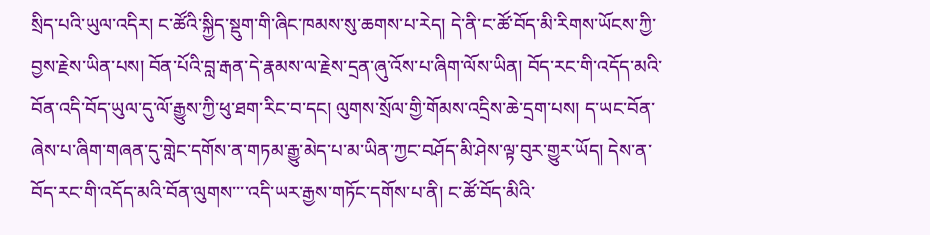སྲིད་པའི་ཡུལ་འདིར། ང་ཚོའི་སྐྱིད་སྡུག་གི་ཞིང་ཁམས་སུ་ཆགས་པ་རེད། དེ་ནི་ང་ཚོ་བོད་མི་རིགས་ཡོངས་ཀྱི་བྱས་རྗེས་ཡིན་པས། བོན་པོའི་བླ་རྒན་དེ་རྣམས་ལ་རྗེས་དྲན་ཞུ་འོས་པ་ཞིག་ལོས་ཡིན། བོད་རང་གི་འདོད་མའི་བོན་འདི་བོད་ཡུལ་དུ་ལོ་རྒྱུས་ཀྱི་ཕུ་ཐག་རིང་བ་དང། ལུགས་སྲོལ་གྱི་གོམས་འདྲིས་ཆེ་དྲག་པས། ད་ཡང་བོན་ཞེས་པ་ཞིག་གཞན་དུ་གླེང་དགོས་ན་གཏམ་རྒྱུ་མེད་པ་མ་ཡིན་ཀྱང་བཤོད་མི་ཤེས་ལྟ་བུར་གྱུར་ཡོད། དེས་ན་བོད་རང་གི་འདོད་མའི་བོན་ལུགས་་་་འདི་ཡར་རྒྱས་གཏོང་དགོས་པ་ནི། ང་ཚོ་བོད་མིའི་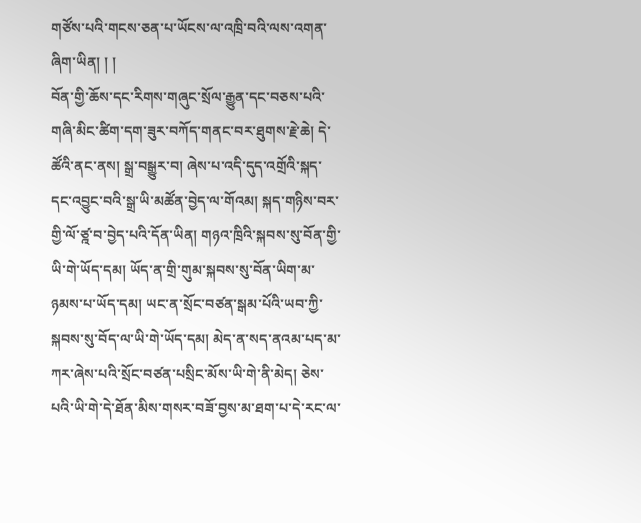གཙོས་པའི་གངས་ཅན་པ་ཡོངས་ལ་འཁྲི་བའི་ལས་འགན་ཞིག་ཡིན། ། །
བོན་གྱི་ཆོས་དང་རིགས་གཞུང་སྲོལ་རྒྱུན་དང་བཅས་པའི་གཞི་མིང་ཚིག་དག་ཟུར་བཀོད་གནང་བར་ཐུགས་རྗེ་ཆེ། དེ་ཚོའི་ནང་ནས། སྒྲ་བསྒྱུར་བ། ཞེས་པ་འདི་དུད་འགྲོའི་སྐད་དང་འབྱུང་བའི་སྒྲ་ཡི་མཚོན་བྱེད་ལ་གོའམ། སྐད་གཉིས་བར་གྱི་ལོ་ཙྰ་བ་བྱེད་པའི་དོན་ཡིན། གཉའ་ཁྲིའི་སྐབས་སུ་བོན་གྱི་ཡི་གེ་ཡོད་དམ། ཡོད་ན་གྲི་གུམ་སྐབས་སུ་བོན་ཡིག་མ་ཉམས་པ་ཡོད་དམ། ཡང་ན་སྲོང་བཙན་སྒམ་པོའི་ཡབ་ཀྱི་སྐབས་སུ་བོད་ལ་ཡི་གེ་ཡོད་དམ། མེད་ན་སད་ནའམ་པད་མ་ཀར་ཞེས་པའི་སྲོང་བཙན་པསྲིང་མོས་ཡི་གེ་ནི་མེད། ཅེས་པའི་ཡི་གེ་དེ་ཐོན་མིས་གསར་བཟོ་བྱས་མ་ཐག་པ་དེ་རང་ལ་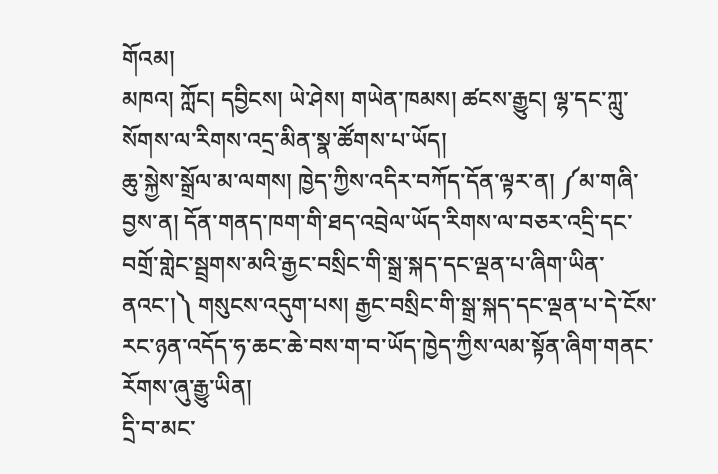གོའམ།
མཁའ། ཀློང། དབྱིངས། ཡེ་ཤེས། གཡེན་ཁམས། ཚངས་རྒྱུང། ལྷ་དང་ཀླུ་སོགས་ལ་རིགས་འདྲ་མིན་སྣ་ཚོགས་པ་ཡོད།
ཆུ་སྐྱེས་སྒྲོལ་མ་ལགས། ཁྱེད་ཀྱིས་འདིར་བཀོད་དོན་ལྟར་ན། ༼མ་གཞི་བྱས་ན། དོན་གནད་ཁག་གི་ཐད་འབྲེལ་ཡོད་རིགས་ལ་བཅར་འདྲི་དང་བགྲོ་གླེང་སྦྲགས་མའི་རྒྱང་བསྲིང་གི་སྒྲ་སྐད་དང་ལྡན་པ་ཞིག་ཡིན་ནའང་།༽ གསུངས་འདུག་པས། རྒྱང་བསྲིང་གི་སྒྲ་སྐད་དང་ལྡན་པ་དེ་ངོས་རང་ཉན་འདོད་ཧ་ཆང་ཆེ་བས་ག་བ་ཡོད་ཁྱེད་ཀྱིས་ལམ་སྟོན་ཞིག་གནང་རོགས་ཞུ་རྒྱུ་ཡིན།
དྲི་བ་མང་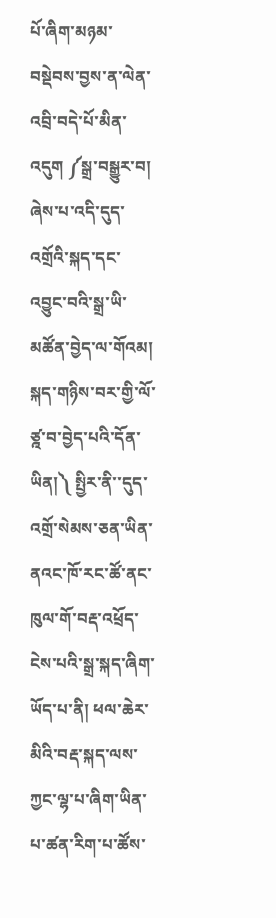པོ་ཞིག་མཉམ་བསྡེབས་བྱས་ན་ལེན་འབྲི་བདེ་པོ་མིན་འདུག ༼སྒྲ་བསྒྱུར་བ། ཞེས་པ་འདི་དུད་འགྲོའི་སྐད་དང་འབྱུང་བའི་སྒྲ་ཡི་མཚོན་བྱེད་ལ་གོའམ། སྐད་གཉིས་བར་གྱི་ལོ་ཙྰ་བ་བྱེད་པའི་དོན་ཡིན།༽ སྤྱིར་ནི་་དུད་འགྲོ་སེམས་ཅན་ཡིན་ནའང་ཁོ་རང་ཚོ་ནང་ཁུལ་གོ་བརྡ་འཕྲོད་ངེས་པའི་སྒྲ་སྐད་ཞིག་ཡོད་པ་ནི། ཕལ་ཆེར་མིའི་བརྡ་སྐད་ལས་ཀྱང་ལྷ་པ་ཞིག་ཡིན་པ་ཚན་རིག་པ་ཚོས་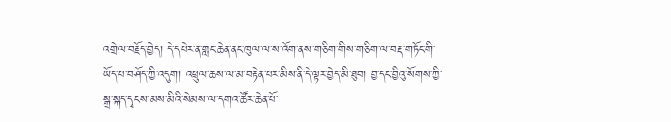འགྲེལ་བརྗོད་བྱེད། དེ་དཔེར་ན་གླང་ཆེན་ནང་ཁུལ་ལ་ས་འོག་ནས་གཅིག་གིས་གཅིག་ལ་བརྡ་གཏོང་གི་ཡོད་པ་བཤོད་ཀྱི་འདུག། འཕྲུལ་ཆས་ལ་མ་བརྟེན་པར་མིས་ནི་དེ་ལྟར་བྱེད་མི་ཐུབ། བྱ་དང་བྱིའུ་སོགས་ཀྱི་སྒྲ་སྐད་དྭངས་མས་མིའི་སེམས་ལ་དགའ་ཚོར་ཆེན་པོ་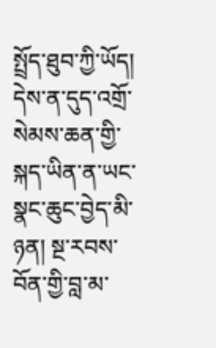སྤྲོད་ཐུབ་ཀྱི་ཡོད། དེས་ན་དུད་འགྲོ་སེམས་ཆན་གྱི་སྐད་ཡིན་ན་ཡང་སྣང་ཆུང་བྱེད་མི་ཉན། སྔ་རབས་བོན་གྱི་བླ་མ་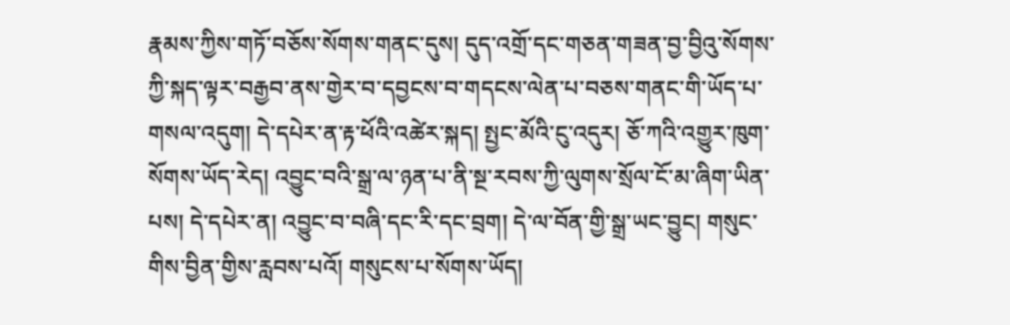རྣམས་ཀྱིས་གཏོ་བཅོས་སོགས་གནང་དུས། དུད་འགྲོ་དང་གཅན་གཟན་བྱ་བྱིའུ་སོགས་ཀྱི་སྐད་ལྟར་བརྒྱབ་ནས་གྱེར་བ་དབྱངས་བ་གདངས་ལེན་པ་བཅས་གནང་གི་ཡོད་པ་གསལ་འདུག། དེ་དཔེར་ན་རྟ་ཕོའི་འཚེར་སྐད། སྤྱང་མོའི་ངུ་འདུར། ཅོ་ཀའི་འགྱུར་ཁུག་སོགས་ཡོད་རེད། འབྱུང་བའི་སྒྲ་ལ་ཉན་པ་ནི་སྔ་རབས་ཀྱི་ལུགས་སྲོལ་ངོ་མ་ཞིག་ཡིན་པས། དེ་དཔེར་ན། འབྱུང་བ་བཞི་དང་རི་དང་བྲག། དེ་ལ་བོན་གྱི་སྒྲ་ཡང་བྱུང། གསུང་གིས་བྱིན་གྱིས་རླབས་པའོ། གསུངས་པ་སོགས་ཡོད།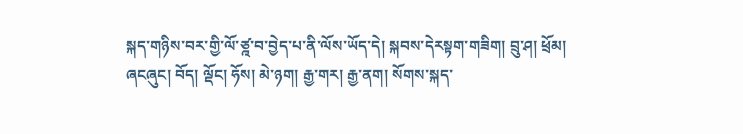སྐད་གཉིས་བར་གྱི་ལོ་ཙྰ་བ་བྱེད་པ་ནི་ལོས་ཡོད་དེ། སྐབས་དེརསྟག་གཟིག། བྲུ་ཤ། ཕྲོམ། ཞངཞུང། བོད། ལྡོང། ཧོས། མེ་ཉག། རྒྱ་གར། རྒྱ་ནག། སོགས་སྐད་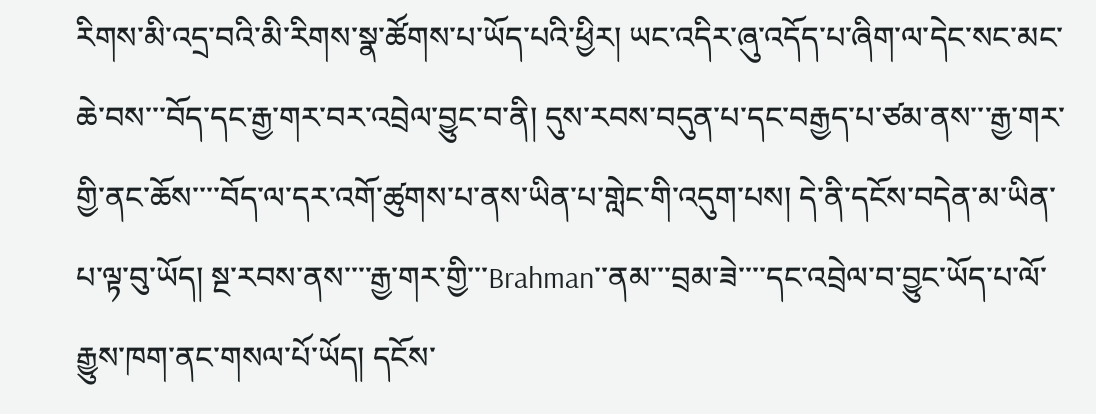རིགས་མི་འདྲ་བའི་མི་རིགས་སྣ་ཚོགས་པ་ཡོད་པའི་ཕྱིར། ཡང་འདིར་ཞུ་འདོད་པ་ཞིག་ལ་དེང་སང་མང་ཆེ་བས་་་བོད་དང་རྒྱ་གར་བར་འབྲེལ་བྱུང་བ་ནི། དུས་རབས་བདུན་པ་དང་བརྒྱད་པ་ཙམ་ནས་་་རྒྱ་གར་གྱི་ནང་ཆོས་་་་བོད་ལ་དར་འགོ་ཚུགས་པ་ནས་ཡིན་པ་གླེང་གི་འདུག་པས། དེ་ནི་དངོས་བདེན་མ་ཡིན་པ་ལྟ་བུ་ཡོད། སྔ་རབས་ནས་་་་རྒྱ་གར་གྱི་་་Brahman་་ནམ་་་བྲམ་ཟེ་་་་དང་འབྲེལ་བ་བྱུང་ཡོད་པ་ལོ་རྒྱུས་ཁག་ནང་གསལ་པོ་ཡོད། དངོས་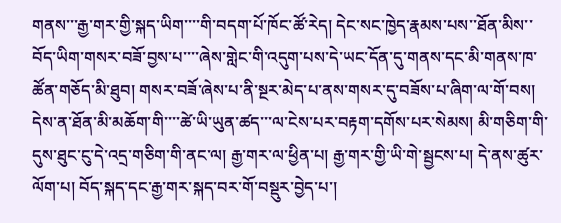གནས་་་རྒྱ་གར་གྱི་སྐད་ཡིག་་་་གི་བདག་པོ་ཁོང་ཚོ་རེད། དེང་སང་ཁྱེད་རྣམས་པས་་ཐོན་མིས་་བོད་ཡིག་གསར་བཟོ་བྱས་པ་་་་ཞེས་གླེང་གི་འདུག་པས་དེ་ཡང་དོན་དུ་གནས་དང་མི་གནས་ཁ་ཚོན་གཅོད་མི་ཐུབ། གསར་བཟོ་ཞེས་པ་ནི་སྔར་མེད་པ་ནས་གསར་དུ་བཟོས་པ་ཞིག་ལ་གོ་བས། དེས་ན་ཐོན་མི་མཆོག་གི་་་་ཚེ་ཡི་ཡུན་ཚད་་་ལ་ངེས་པར་བརྟག་དགོས་པར་སེམས། མི་གཅིག་གི་དུས་ཐུང་ངུ་དེ་འདྲ་གཅིག་གི་ནང་ལ། རྒྱ་གར་ལ་ཕྱིན་པ། རྒྱ་གར་གྱི་ཡི་གེ་སྦྱངས་པ། དེ་ནས་ཚུར་ལོག་པ། བོད་སྐད་དང་རྒྱ་གར་སྐད་བར་གོ་བསྡུར་བྱེད་པ་།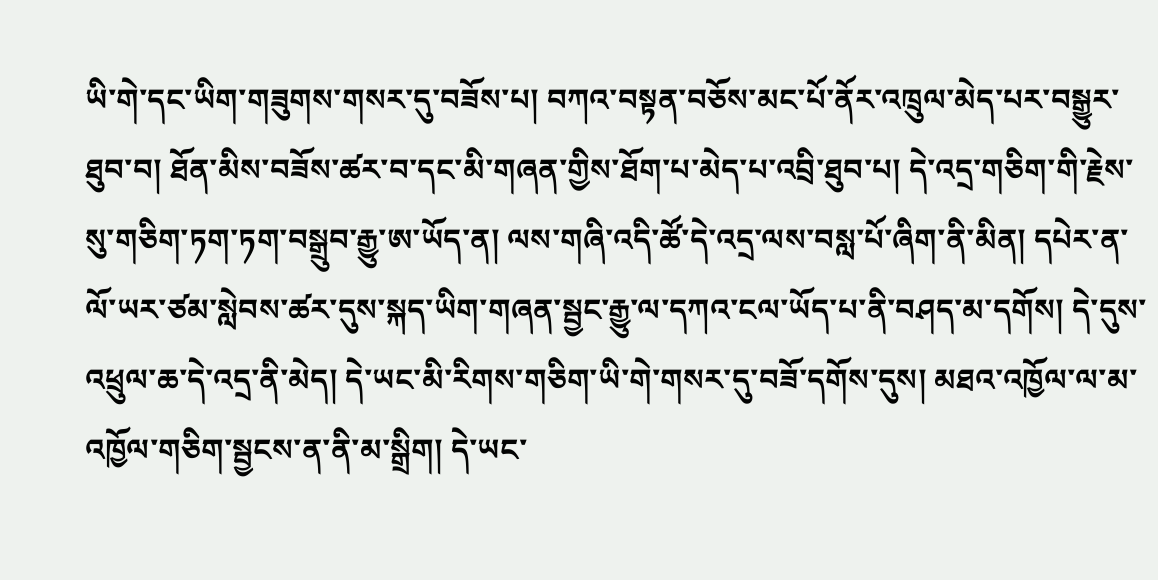ཡི་གེ་དང་ཡིག་གཟུགས་གསར་དུ་བཟོས་པ། བཀའ་བསྟན་བཅོས་མང་པོ་ནོར་འཁྲུལ་མེད་པར་བསྒྱུར་ཐུབ་བ། ཐོན་མིས་བཟོས་ཚར་བ་དང་མི་གཞན་གྱིས་ཐོག་པ་མེད་པ་འབྲི་ཐུབ་པ། དེ་འདྲ་གཅིག་གི་རྗེས་སུ་གཅིག་ཏག་ཏག་བསྒྲུབ་རྒྱུ་ཨ་ཡོད་ན། ལས་གཞི་འདི་ཚོ་དེ་འདྲ་ལས་བསླ་པོ་ཞིག་ནི་མིན། དཔེར་ན་ལོ་ཡར་ཙམ་སླེབས་ཚར་དུས་སྐད་ཡིག་གཞན་སྦྱང་རྒྱུ་ལ་དཀའ་ངལ་ཡོད་པ་ནི་བཤད་མ་དགོས། དེ་དུས་འཕྲུལ་ཆ་དེ་འདྲ་ནི་མེད། དེ་ཡང་མི་རིགས་གཅིག་ཡི་གེ་གསར་དུ་བཟོ་དགོས་དུས། མཐའ་འཁྱོལ་ལ་མ་འཁྱོལ་གཅིག་སྦྱངས་ན་ནི་མ་སྒྲིག། དེ་ཡང་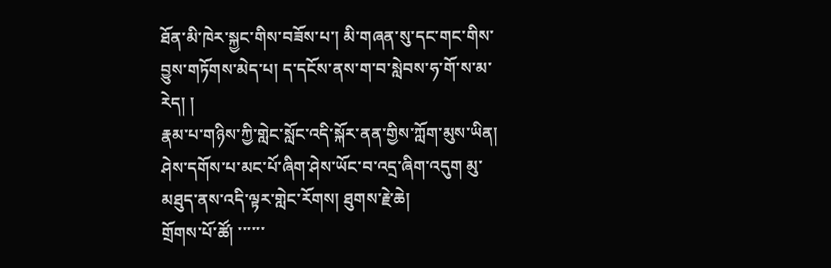ཐོན་མི་ཁེར་སྐྱང་གིས་བཟོས་པ་། མི་གཞན་སུ་དང་གང་གིས་བྱུས་གཏོགས་མེད་པ། ད་དངོས་ནས་ག་བ་སླེབས་ཧ་གོ་ས་མ་རེད། །
རྣམ་པ་གཉིས་ཀྱི་གླེང་སློང་འདི་སྐོར་ནན་གྱིས་ཀློག་མུས་ཡིན། ཤེས་དགོས་པ་མང་པོ་ཞིག་ཤེས་ཡོང་བ་འདྲ་ཞིག་འདུག མུ་མཐུད་ནས་འདི་ལྟར་གླེང་རོགས། ཐུགས་རྗེ་ཆེ།
གྲོགས་པོ་ཚོ། ་་་་་་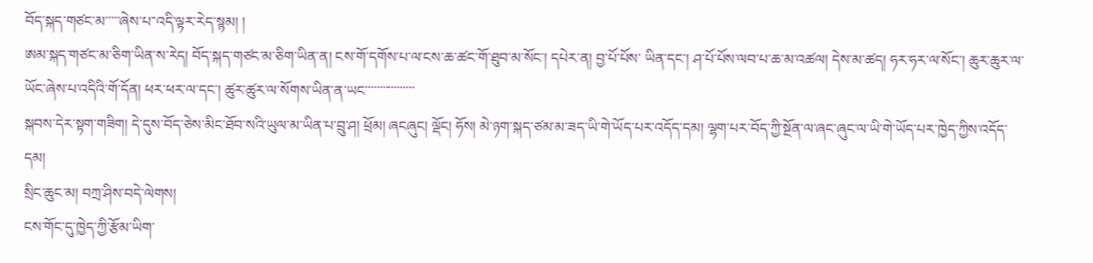བོད་སྐད་གཙང་མ་་་་་ཞེས་པ་་འདི་ལྟར་རེད་སྙམ། །
ཨམ་སྐད་གཙང་མ་ཅིག་ཡིན་ས་རེད། བོད་སྐད་གཙང་མ་ཅིག་ཡིན་ན། ངས་གོ་དགོས་པ་ལ་ངས་ཆ་ཚང་གོ་ཐུབ་མ་སོང་། དཔེར་ན། བྱ་པོ་པོས་ ཡིན་དང་། ཤ་པོ་པོས་ལབ་པ་ཆ་མ་འཚལ། དེས་མ་ཚད། ཧར་ཧར་ལ་སོང་། ཆུར་ཆུར་ལ་ཡོང་ཞེས་པ་འདིའི་གོ་དོན། ཕར་ཕར་ལ་དང་། ཚུར་ཚུར་ལ་སོགས་ཡིན་ན་ཡང་་་་་་་་་་་་་་་་་
སྐབས་དེར་སྟག་གཟིག། དེ་དུས་བོད་ཅེས་མིང་ཐོབ་སའི་ཡུལ་མ་ཡིན་པ་བྲུ་ཤ། ཕྲོམ། ཞངཞུང། ལྡོང། ཧོས། མེ་ཉག་སྐད་ཙམ་མ་ཟད་ཡི་གེ་ཡོད་པར་འདོད་དམ། ལྷག་པར་བོད་ཀྱི་སྔོན་ལ་ཞང་ཞུང་ལ་ཡི་གེ་ཡོད་པར་ཁྱེད་ཀྱིས་འདོད་དམ།
སྲིང་ཆུང་མ། བཀྲ་ཤིས་བདེ་ལེགས།
ངས་གོང་དུ་ཁྱེད་ཀྱི་རྩོམ་ཡིག་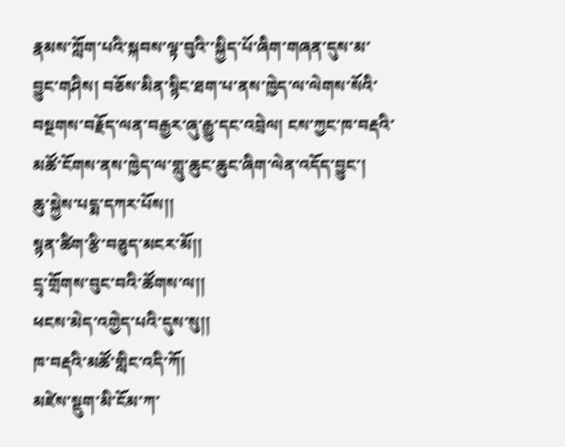རྣམས་ཀློག་པའི་སྐབས་ལྟ་བུའི་་སྐྱིད་པོ་ཞིག་གཞན་དུས་མ་བྱུང་གཤིས། བཅོས་མིན་སྙིང་ཐག་པ་ནས་ཁྱེད་ལ་ལེགས་སོའི་བསྔགས་བརྗོད་ལན་བརྒྱར་ཞུ་རྒྱུ་དང་འབྲེལ། ངས་ཀྱང་ཁ་བརྡའི་མཚོ་ངོགས་ནས་ཁྱེད་ལ་གླུ་ཆུང་ཆུང་ཞིག་ལེན་འདོད་བྱུང་།
ཆུ་སྐྱེས་པདྨ་དཀར་པོས།།
སྙན་ཚིག་རྩི་བཅུད་མངར་མོ།།
དྲྭ་གྲོགས་བུང་བའི་ཚོགས་ལ།།
ཕངས་མེད་འགྱེད་པའི་དུས་སུ།།
ཁ་བརྡའི་མཚོ་གླིང་འདི་ཀོ།
མཛེས་སྡུག་མི་ངོམ་ཀ་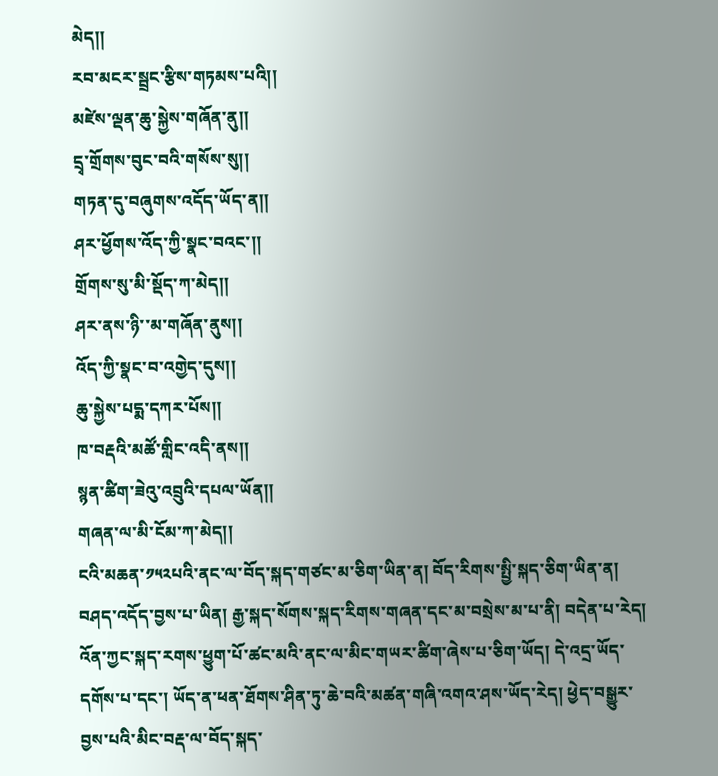མེད།།
རབ་མངར་སྦྲང་རྩིས་གཏམས་པའི།།
མཛེས་ལྡན་ཆུ་སྐྱེས་གཞོན་ནུ།།
དྲྭ་གྲོགས་བུང་བའི་གསོས་སུ།།
གཏན་དུ་བཞུགས་འདོད་ཡོད་ན།།
ཤར་ཕྱོགས་འོད་ཀྱི་སྣང་བའང་།།
གྲོགས་སུ་མི་སྡོད་ཀ་མེད།།
ཤར་ནས་ཉི་་མ་གཞོན་ནུས།།
འོད་ཀྱི་སྣང་བ་འགྱེད་དུས།།
ཆུ་སྐྱེས་པདྨ་དཀར་པོས།།
ཁ་བརྡའི་མཚོ་གླིང་འདི་ནས།།
སྙན་ཚིག་ཟེའུ་འབྲུའི་དཔལ་ཡོན།།
གཞན་ལ་མི་ངོམ་ཀ་མེད།།
ངའི་མཆན་༡༥༢པའི་ནང་ལ་བོད་སྐད་གཙང་མ་ཅིག་ཡིན་ན། བོད་རིགས་སྤྱི་སྐད་ཅིག་ཡིན་ན། བཤད་འདོད་བྱས་པ་ཡིན། རྒྱ་སྐད་སོགས་སྐད་རིགས་གཞན་དང་མ་བསྲེས་མ་པ་ནི། བདེན་པ་རེད། འོན་ཀྱང་སྐད་རགས་ཕྱུག་པོ་ཚང་མའི་ནང་ལ་མིང་གཡར་ཚིག་ཞེས་པ་ཅིག་ཡོད། དེ་འདྲ་ཡོད་དགོས་པ་དང་། ཡོད་ན་ཕན་ཐོགས་ཤིན་ཏུ་ཆེ་བའི་མཚན་གཞི་འགའ་ཤས་ཡོད་རེད། ཕྱེད་བསྒྱུར་བྱས་པའི་མིང་བརྡ་ལ་བོད་སྐད་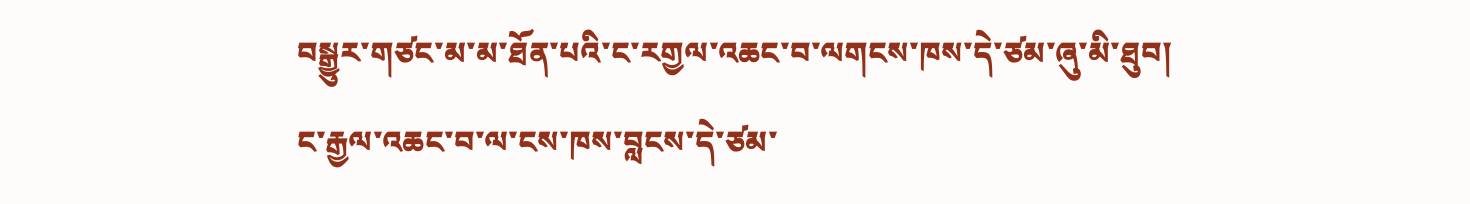བསྒྱུར་གཙང་མ་མ་ཐོན་པའི་ང་རགྱལ་འཆང་བ་ལགངས་ཁས་དེ་ཙམ་ཞུ་མི་ཐུབ།
ང་རྒྱལ་འཆང་བ་ལ་ངས་ཁས་བླངས་དེ་ཙམ་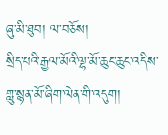ཞུ་མི་ཐུབ། ལ་བཅོས།
སྲིད་པའི་རྒྱལ་མོའི་ལྷ་མོ་ཆུང་ཆུང་འདིས་གླུ་སྙན་མོ་ཞིག་ལེན་གི་འདུག།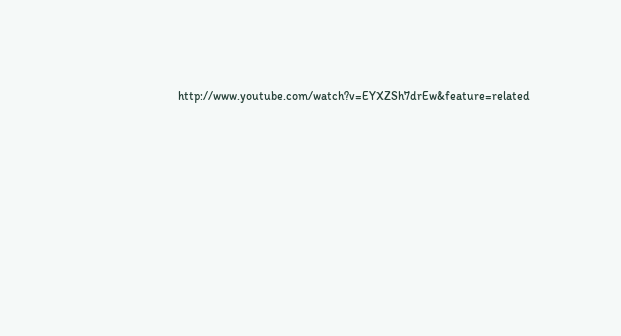http://www.youtube.com/watch?v=EYXZSh7drEw&feature=related